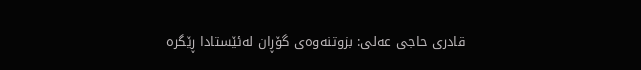قادری‌ حاجی‌ عه‌لی‌: بزوتنه‌وه‌ی‌ گۆڕان له‌ئێستادا ڕێگره‌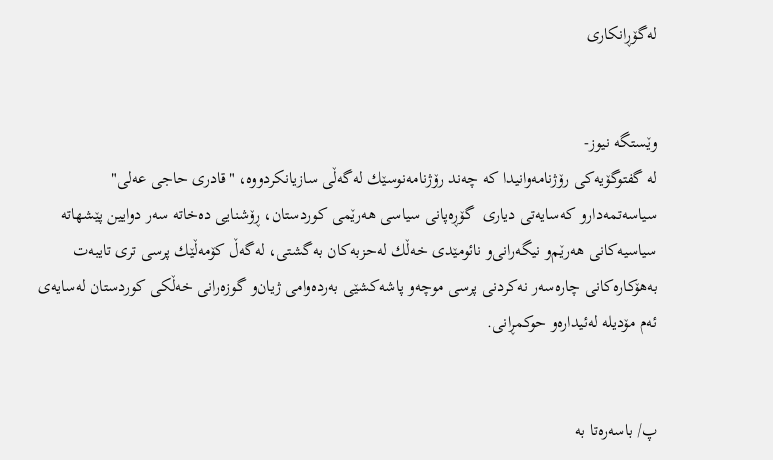له‌گۆڕانكاری‌


وێستگه‌ نیوز-
له‌ گفتوگۆیه‌كی رۆژنامه‌وانیدا كه‌ چه‌ند رۆژنامه‌نوسێك له‌گه‌ڵی سازیانكردووه‌، "قادری‌ حاجی‌ عه‌لی‌" سیاسه‌تمه‌دار‌و كه‌سایه‌تی‌ دیاری‌  گۆڕه‌پانی‌ سیاسی‌ هه‌رێمی‌ كوردستان، ڕۆشنایی‌ ده‌خاته‌ سه‌ر دوایین پێشهاته‌ سیاسیه‌كانی‌ هه‌رێم‌و نیگه‌رانی‌‌و نائومێدی‌ خه‌ڵك له‌حزبه‌كان به‌گشتی‌، له‌گه‌ڵ كۆمه‌ڵێك پرسی‌ تری‌ تایبه‌ت به‌هۆكاره‌كانی‌ چاره‌سه‌ر نه‌كردنی‌ پرسی‌ موچه‌‌و پاشه‌كشێی‌ به‌رده‌وامی‌ ژیان‌و گوزه‌رانی‌ خه‌ڵكی‌ كوردستان له‌سایه‌ی‌ ئه‌م مۆدیله‌ له‌ئیداره‌‌و حوكمڕانی‌.


پ/ باسه‌ره‌تا به‌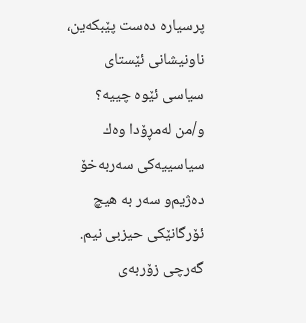پرسیاره‌ ده‌ست پێبكه‌ین، ناونیشانی‌ ئێستای‌ سیاسی‌ ئێوه‌ چییه‌؟
و/من له‌مڕۆدا وه‌ك سیاسییه‌كی‌ سه‌ربه‌خۆ ده‌ژیم‌و سه‌ر به‌ هیچ ئۆرگانێكی‌ حیزبی‌ نیم. گه‌رچی‌ زۆربه‌ی‌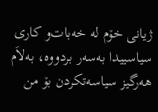ژیانی‌ خۆم له‌ خه‌بات‌و كاری‌ سیاسییدا به‌سه‌ر بردووه‌، به‌لاَم هه‌رگیز سیاسه‌تكردن بۆ من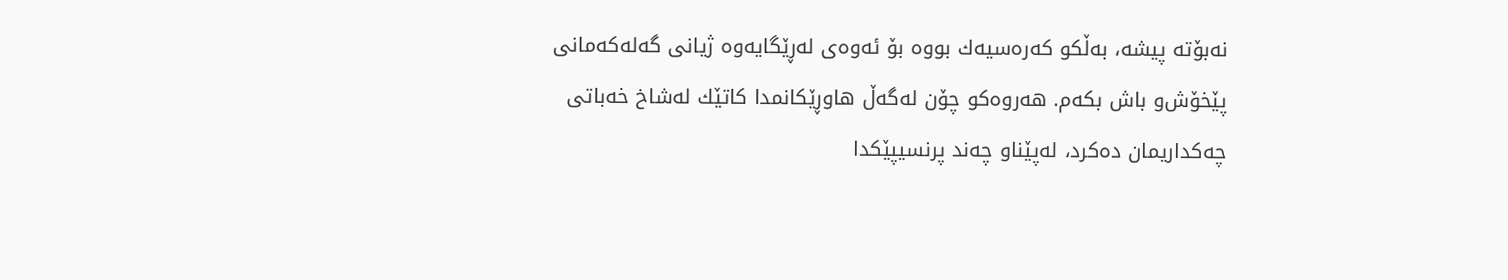نه‌بۆته‌ پیشه‌، به‌ڵكو كه‌ره‌سیه‌ك بووه‌ بۆ ئه‌وه‌ی‌ له‌ڕێگایه‌وه‌ ژیانی‌ گه‌له‌كه‌مانی‌ پێخۆش‌و باش بكه‌م. هه‌روه‌كو چۆن له‌گه‌ڵ هاوڕێكانمدا كاتێك له‌شاخ خه‌باتی‌ چه‌كداریمان ده‌كرد، له‌پێناو چه‌ند پرنسیپێكدا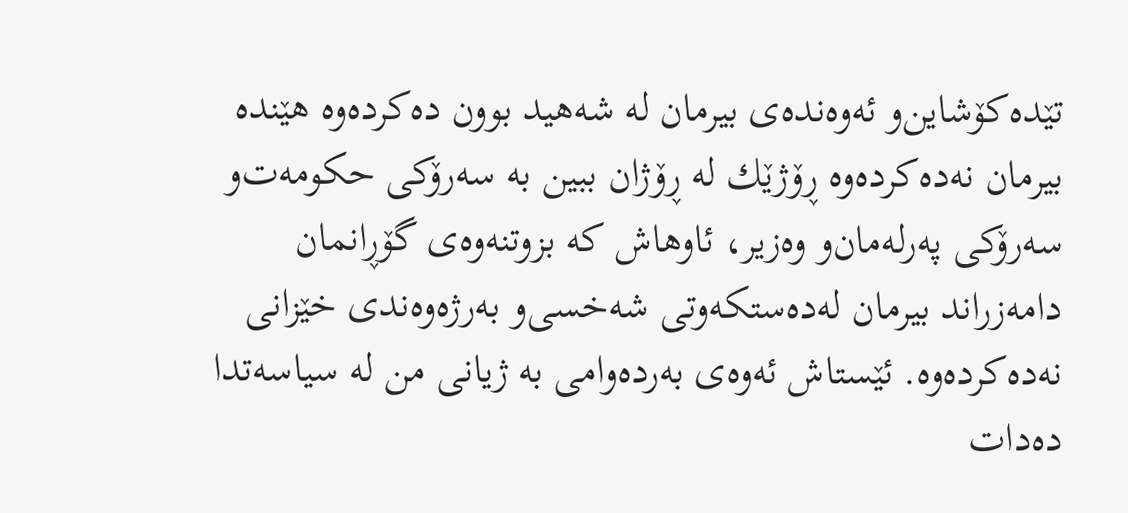تێده‌كۆشاین‌و ئه‌وه‌نده‌ی‌ بیرمان له‌ شه‌هید بوون ده‌كرده‌وه‌ هێنده‌ بیرمان نه‌ده‌كرده‌وه‌ ڕۆژێك له‌ ڕۆژان ببین به‌ سه‌رۆكی‌ حكومه‌ت‌و سه‌رۆكی‌ په‌رله‌مان‌و وه‌زیر، ئاوهاش كه‌ بزوتنه‌وه‌ی‌ گۆڕانمان دامه‌زراند بیرمان له‌ده‌ستكه‌وتی‌ شه‌خسی‌‌و به‌رژه‌وه‌ندی‌ خێزانی‌ نه‌ده‌كرده‌وه‌. ئێستاش ئه‌وه‌ی‌ به‌رده‌وامی‌ به‌ ژیانی‌ من له‌ سیاسه‌تدا ده‌دات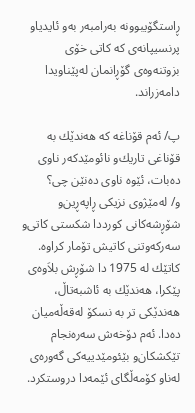ڕاستگۆیبوونه‌ به‌رامبه‌ر به‌و ئایدیا‌و پرنسیپانه‌ی‌ كه‌ كاتی‌ خۆی‌ بزوتنه‌وه‌ی‌ گۆڕانمان له‌پێناویدا دامه‌زراند.

پ/ ئه‌م قۆناغه‌ كه‌ هه‌ندێك به‌ قۆناغی‌ تاریك‌و نائومێدكه‌ر ناوی‌ ده‌بات، ئێوه‌ ناوی‌ ده‌نێن چی‌؟
و/ له‌مێژوی‌ نزیكی‌ ڕاپه‌ڕین‌و شۆڕشه‌كانی‌ كورددا شكستی‌ كاتی‌‌و سه‌ركه‌وتنی‌ كاتیش تۆمار كراوه‌. كاتێك له‌ 1975 دا شۆڕش بلاَوه‌ی‌ پێكرا، هه‌ندێك به‌ ئاشبه‌تاڵ، هه‌ندێكی‌ تر به‌ نسكۆ له‌قه‌ڵه‌میان ده‌دا. ئه‌م دۆخه‌ش سه‌ره‌نجام تێكشكان‌و بێئومێدییه‌كی‌ گه‌وره‌ی‌ له‌ناو كۆمه‌ڵگای‌ ئێمه‌دا دروستكرد.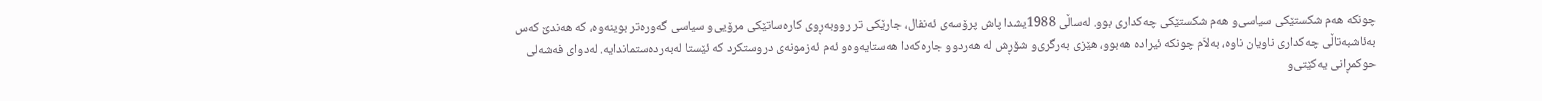چونكه‌ هه‌م شكستێكی‌ سیاسی‌‌و هه‌م شكستێكی‌ چه‌كداری‌ بوو. له‌ساڵی‌ 1988یشدا پاش پرۆسه‌ی‌ ئه‌نفال، جارێكی‌ تر رووبه‌ڕوی‌ كاره‌ساتێكی‌ مرۆیی‌‌و سیاسی‌ گه‌وره‌تر بوینه‌وه‌، كه‌ هه‌ندێ‌ كه‌س به‌ئاشبه‌تاڵی‌ چه‌كداری‌ ناویان ناوه‌، به‌لاَم چونكه‌ ئیراده‌ هه‌بوو، هێزی‌ به‌رگری‌‌و شۆڕش له‌ هه‌ردوو جاره‌كه‌دا هه‌ستایه‌وه‌‌و ئه‌م ئه‌زمونه‌ی‌ دروستكرد كه‌ ئێستا له‌به‌رده‌ستماندایه‌. له‌دوای‌ فه‌شه‌لی‌ حوكمڕانی‌ یه‌كێتی‌‌و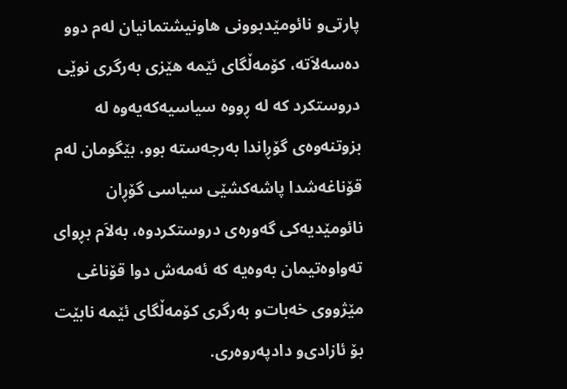پارتی‌‌و نائومێدبوونی‌ هاونیشتمانیان له‌م دوو ده‌سه‌لاَته‌، كۆمه‌ڵگای‌ ئێمه‌ هێزی‌ به‌رگری‌ نوێی‌ دروستكرد كه‌ له‌ ڕووه‌ سیاسیه‌كه‌یه‌وه‌ له‌ بزوتنه‌وه‌ی‌ گۆڕاندا به‌رجه‌سته‌ بوو. بێگومان له‌م قۆناغه‌شدا پاشه‌كشێی‌ سیاسی‌ گۆڕان نائومێدیه‌كی‌ گه‌وره‌ی‌ دروستكردوه‌، به‌لاَم بڕوای‌ ته‌واوه‌تیمان به‌وه‌یه‌ كه‌ ئه‌مه‌ش دوا قۆناغی‌ مێژووی‌ خه‌بات‌و به‌رگری‌ كۆمه‌ڵگای‌ ئێمه‌ نابێت بۆ ئازادی‌‌و دادپه‌روه‌ری‌.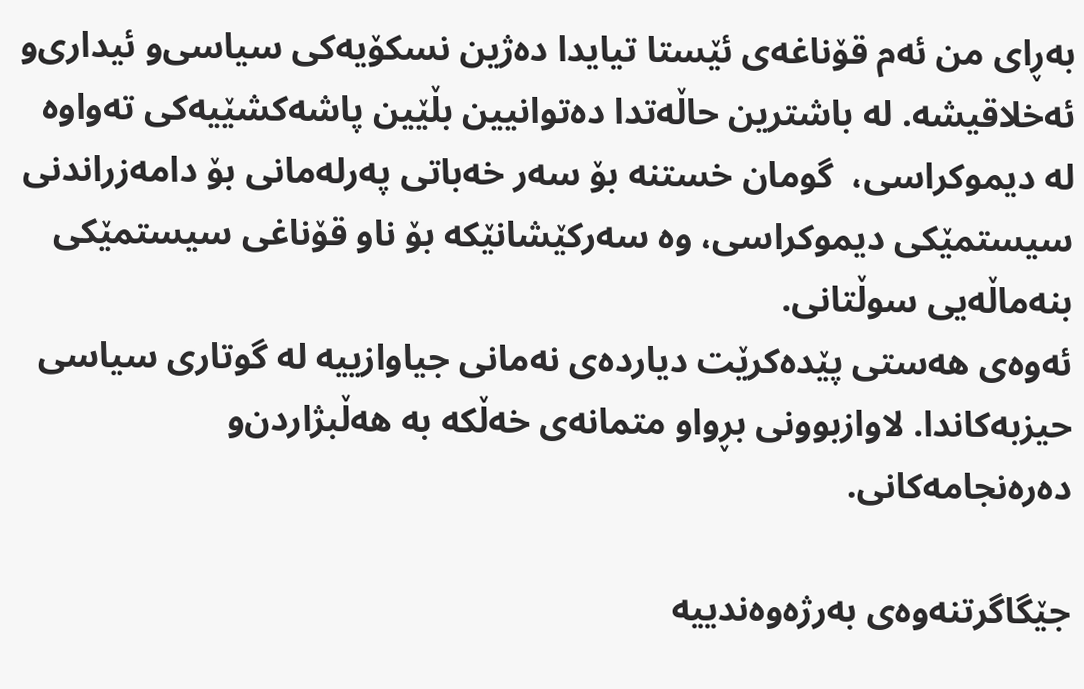به‌ڕای‌ من ئه‌م قۆناغه‌ی‌ ئێستا تیایدا ده‌ژین نسكۆیه‌كی‌ سیاسی‌‌و ئیداری‌‌و ئه‌خلاقیشه‌. له‌ باشترین حاڵه‌تدا ده‌توانیین بڵێین پاشه‌كشێیه‌كی‌ ته‌واوه‌ له‌ دیموكراسی‌،  گومان خستنه‌ بۆ سه‌ر خه‌باتی‌ په‌رله‌مانی‌ بۆ دامه‌زراندنی‌ سیستمێكی‌ دیموكراسی‌، ‌وه‌ سه‌ركێشانێكه‌ بۆ ناو قۆناغی‌ سیستمێكی‌ بنه‌ماڵه‌یی‌ سوڵتانی‌.
ئه‌وه‌ی‌ هه‌ستی‌ پێده‌كرێت دیارده‌ی‌ نه‌مانی‌ جیاوازییه‌ له‌ گوتاری‌ سیاسی‌ حیزبه‌كاندا. لاوازبوونی‌ بڕوا‌و متمانه‌ی‌ خه‌ڵكه‌ به‌ هه‌ڵبژاردن‌و ده‌ره‌نجامه‌كانی‌.

جێگاگرتنه‌وه‌ی‌ به‌رژه‌وه‌ندییه‌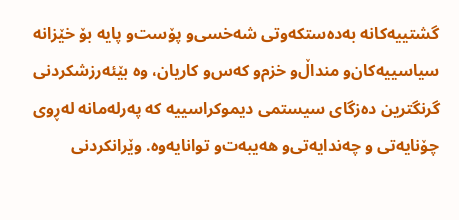گشتییه‌كانه‌ به‌ده‌ستكه‌وتی‌ شه‌خسی‌‌و پۆست‌و پایه‌ بۆ خێزانه‌ سیاسییه‌كان‌و منداڵ‌و خزم‌و كه‌س‌و كاریان، وه‌ بێئه‌رزشكردنی‌ گرنگترین ده‌زگای‌ سیستمی‌ دیموكراسییه‌ كه‌ په‌رله‌مانه‌ له‌ڕوی‌ چۆنایه‌تی‌ ‌و چه‌ندایه‌تی‌‌و هه‌یبه‌ت‌و توانایه‌وه‌. وێرانكردنی‌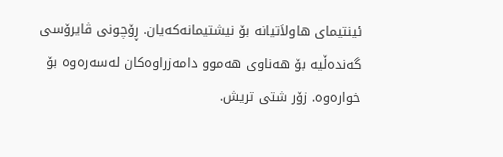ئینتیمای‌ هاولاَتیانه‌ بۆ نیشتیمانه‌كه‌یان. ڕۆچونی‌ ڤایرۆسی‌ گه‌نده‌ڵیه‌ بۆ هه‌ناوی‌ هه‌موو دامه‌زراوه‌كان له‌سه‌ره‌وه‌ بۆ خواره‌وه‌. زۆر شتی‌ تریش.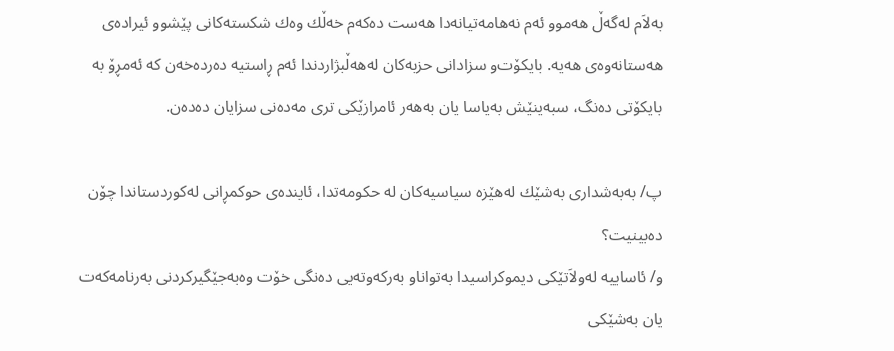به‌لاَم له‌گه‌ڵ هه‌موو ئه‌م نه‌هامه‌تیانه‌دا هه‌ست ده‌كه‌م خه‌ڵك وه‌ك شكسته‌كانی‌ پێشوو ئیراده‌ی‌ هه‌ستانه‌وه‌ی‌ هه‌یه‌. بایكۆت‌و سزادانی‌ حزبه‌كان له‌هه‌ڵبژاردندا ئه‌م ڕاستیه‌ ده‌رده‌خه‌ن كه‌ ئه‌مڕۆ به‌ بایكۆتی‌ ده‌نگ، سبه‌ینێش به‌یاسا یان به‌هه‌ر ئامرازێكی‌ تری‌ مه‌ده‌نی‌ سزایان ده‌ده‌ن.

پ/ به‌به‌شداری‌ به‌شێك له‌هێزه‌ سیاسیه‌كان له‌ حكومه‌تدا، ئاینده‌ی‌ حوكمڕانی‌ له‌كوردستاندا چۆن ده‌بینیت؟
و/ ئاساییه‌ له‌ولاَتێكی‌ دیموكراسیدا به‌توانا‌و به‌ركه‌وته‌یی‌ ده‌نگی‌ خۆت وه‌به‌جێگیركردنی‌ به‌رنامه‌كه‌ت یان به‌شێكی‌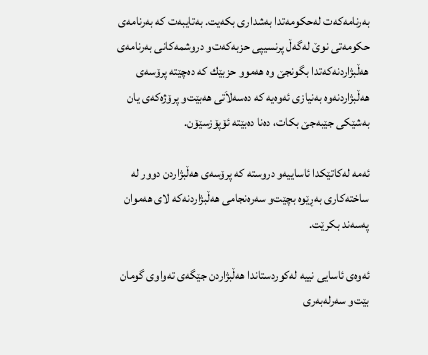به‌رنامه‌كه‌ت له‌حكومه‌تدا به‌شداری‌ بكه‌یت. به‌تایبه‌ت كه‌ به‌رنامه‌ی‌ حكومه‌تی‌ نوێ‌ له‌گه‌ڵ پرنسیپی‌ حزبه‌كه‌ت‌و دروشمه‌كانی‌ به‌رنامه‌ی‌ هه‌ڵبژاردنه‌كه‌تدا بگونجێ‌ وه‌ هه‌موو حزبێك كه‌ ده‌چێته‌ پرۆسه‌ی‌ هه‌ڵبژاردنه‌وه‌ به‌نیازی‌ ئه‌وه‌یه‌ كه‌ ده‌سه‌لاَتی‌ هه‌بێت‌و پرۆژه‌كه‌ی‌ یان به‌شێكی‌ جێبه‌جێ‌ بكات، ده‌نا ده‌بێته‌ ئۆپۆزسێۆن.

ئه‌مه‌ له‌كاتێكدا ئاساییه‌‌و دروسته‌ كه‌ پرۆسه‌ی‌ هه‌ڵبژاردن دوور له‌ ساخته‌كاری‌ به‌ڕێوه‌ بچێت‌و سه‌ره‌نجامی‌ هه‌ڵبژاردنه‌كه‌ لای‌ هه‌موان په‌سه‌ند بكرێت.

ئه‌وه‌ی‌ ئاسایی‌ نییه‌ له‌كوردستاندا هه‌ڵبژاردن جێگه‌ی‌ ته‌واوی‌ گومان بێت‌و سه‌رله‌به‌ری‌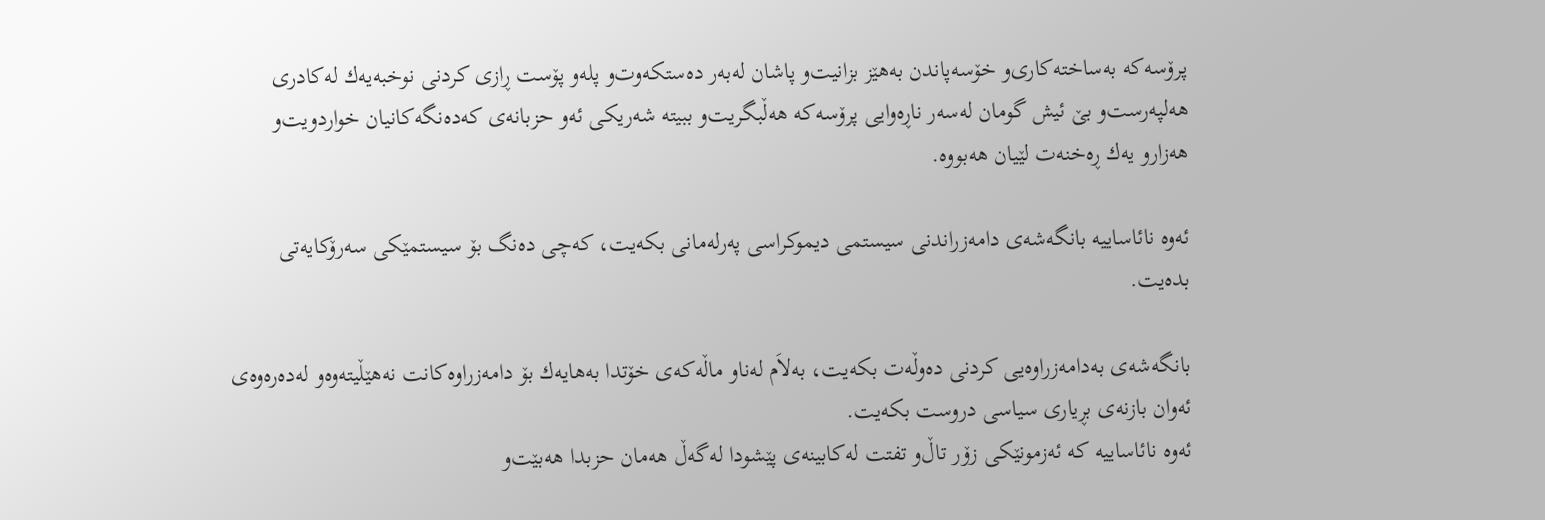پرۆسه‌كه‌ به‌ساخته‌كاری‌‌و خۆسه‌پاندن به‌هێز بزانیت‌و پاشان له‌به‌ر ده‌ستكه‌وت‌و پله‌و پۆست ڕازی‌ كردنی‌ نوخبه‌یه‌ك له‌كادری‌ هه‌لپه‌رست‌و بێ‌ ئیش گومان له‌سه‌ر ناڕه‌وایی‌ پرۆسه‌كه‌ هه‌ڵبگریت‌و ببیته‌ شه‌ریكی‌ ئه‌و حزبانه‌ی‌ كه‌ده‌نگه‌كانیان خواردویت‌و هه‌زارو یه‌ك ڕه‌خنه‌ت لێیان هه‌بووه‌.

ئه‌وه‌ نائاساییه‌ بانگه‌شه‌ی‌ دامه‌زراندنی‌ سیستمی‌ دیموكراسی‌ په‌رله‌مانی‌ بكه‌یت، كه‌چی‌ ده‌نگ بۆ سیستمێكی‌ سه‌رۆكایه‌تی‌ بده‌یت.

بانگه‌شه‌ی‌ به‌دامه‌زراوه‌یی‌ كردنی‌ ده‌وڵه‌ت بكه‌یت، به‌لاَم له‌ناو ماڵه‌كه‌ی‌ خۆتدا به‌هایه‌ك بۆ دامه‌زراوه‌كانت نه‌هێڵیته‌وه‌‌و له‌ده‌ره‌وه‌ی‌ ئه‌وان بازنه‌ی‌ بڕیاری‌ سیاسی‌ دروست بكه‌یت.
ئه‌وه‌ نائاساییه‌ كه‌ ئه‌زمونێكی‌ زۆر تاڵ‌و تفتت له‌كابینه‌ی‌ پێشودا له‌گه‌ڵ هه‌مان حزبدا هه‌بێت‌و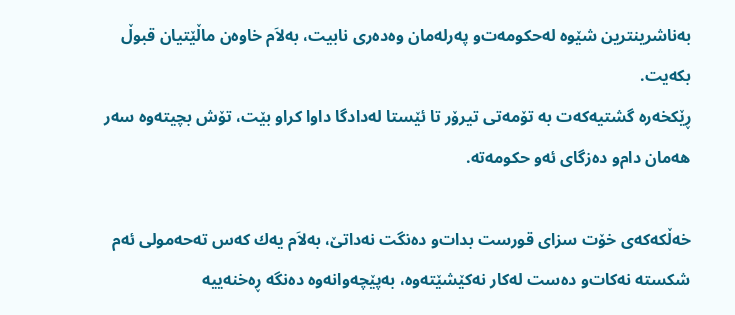به‌ناشرینترین شێوه‌ له‌حكومه‌ت‌و په‌رله‌مان وه‌ده‌ری‌ نابیت، به‌لاَم خاوه‌ن ماڵێتیان قبوڵ بكه‌یت.
ڕێكخه‌ره‌ گشتیه‌كه‌ت به‌ تۆمه‌تی‌ تیرۆر تا ئێستا له‌دادگا داوا كراو بێت، تۆش بچیته‌وه‌ سه‌ر هه‌مان دام‌و ده‌زگای‌ ئه‌و حكومه‌ته‌.

خه‌ڵكه‌كه‌ی‌ خۆت سزای‌ قورست بدات‌و ده‌نگت نه‌داتێ‌، به‌لاَم یه‌ك كه‌س ته‌حه‌مولی‌ ئه‌م شكسته‌ نه‌كات‌و ده‌ست له‌كار نه‌كێشێته‌وه‌، به‌پێچه‌وانه‌وه‌ ده‌نگه‌ ڕه‌خنه‌ییه‌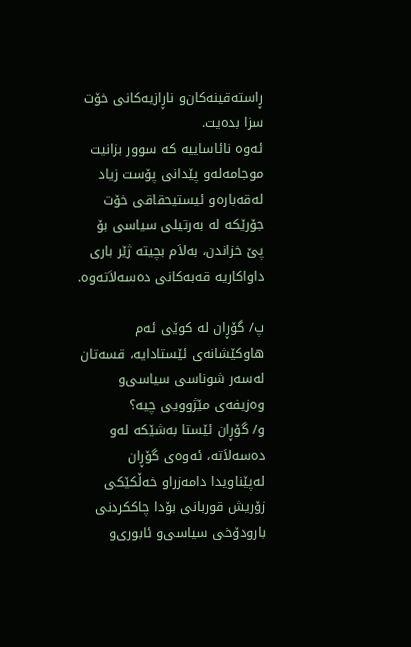ڕاسته‌قینه‌كان‌و ناڕازیه‌كانی‌ خۆت سزا بده‌یت.
ئه‌وه‌ نائاساییه‌ كه‌ سوور بزانیت موجامه‌له‌‌و پێدانی‌ پۆست زیاد له‌قه‌باره‌و ئیستیحقاقی‌ خۆت جۆرێكه‌ له‌ به‌رتیلی‌ سیاسی‌ بۆ پێ‌ خزاندن، به‌لاَم بچیته‌ ژێر باری‌ داواكاریه‌ قه‌به‌كانی‌ ده‌سه‌لاَته‌وه‌.

پ/ گۆڕان له‌ كوێی‌ ئه‌م هاوكێشانه‌ی‌ ئێستادایه‌، قسه‌تان له‌سه‌ر شوناسی‌ سیاسی‌‌و وه‌زیفه‌ی‌ مێژوویی‌ چیه‌؟
و/ گۆڕان ئێستا به‌شێكه‌ له‌و ده‌سه‌لاَته‌، ئه‌وه‌ی‌ گۆڕان له‌پێناویدا دامه‌زرا‌و خه‌ڵكێكی‌ زۆریش قوربانی‌ بۆدا چاككردنی‌ بارودۆخی‌ سیاسی‌‌و ئابوری‌‌و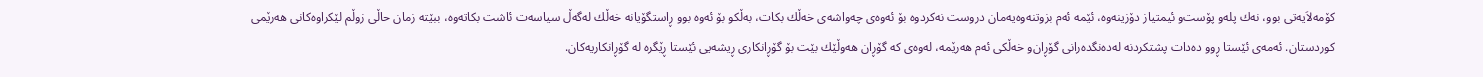كۆمه‌لاَیه‌تی‌ بوو، نه‌ك پله‌‌و پۆست‌و ئیمتیاز دۆزینه‌وه‌، ئێمه‌ ئه‌م بزوتنه‌وه‌یه‌مان دروست نه‌كردوه‌ بۆ ئه‌وه‌ی‌ چه‌واشه‌ی‌ خه‌ڵك بكات، به‌ڵكو بۆ ئه‌وه‌ بوو ڕاستگۆیانه‌ خه‌ڵك له‌گه‌ڵ سیاسه‌ت ئاشت بكاته‌وه‌، ببێته‌ زمان حاڵی‌ زوڵم لێكراوه‌كانی‌ هه‌رێمی‌ كوردستان. ئه‌مه‌ی‌ ئێستا ڕوو ده‌دات پشتكردنه‌ له‌ده‌نگده‌رانی‌ گۆڕان‌و خه‌ڵكی‌ ئه‌م هه‌رێمه‌، له‌وه‌ی‌ كه‌ گۆڕان هه‌وڵێك بێت بۆ گۆڕانكاری‌ ڕیشه‌یی‌ ئێستا ڕێگره‌ له‌ گۆڕانكاریه‌كان.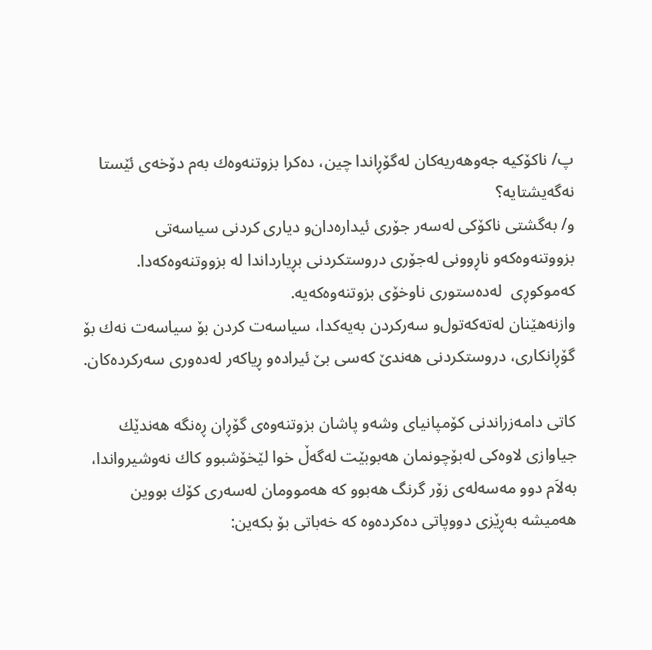پ/ ناكۆكیه‌ جه‌وهه‌ریه‌كان له‌گۆڕاندا چین، ده‌كرا بزوتنه‌وه‌ك به‌م دۆخه‌ی‌ ئێستا نه‌گه‌یشتایه‌؟
و/ به‌گشتی‌ ناكۆكی‌ له‌سه‌ر جۆری‌ ئیداره‌دان‌و دیاری‌ كردنی‌ سیاسه‌تی‌ بزووتنه‌وه‌كه‌‌و ناڕوونی‌ له‌جۆری‌ دروستكردنی‌ بڕیارداندا له‌ بزووتنه‌وه‌كه‌دا. كه‌موكوڕی‌  له‌ده‌ستوری‌ ناوخۆی‌ بزوتنه‌وه‌كه‌یه‌.
وازنه‌هێنان له‌ته‌كه‌تول‌و سه‌ركردن به‌یه‌كدا، سیاسه‌ت كردن بۆ سیاسه‌ت نه‌ك بۆ گۆڕانكاری‌، دروستكردنی‌ هه‌ندێ‌ كه‌سی‌ بێ‌ ئیراده‌و ڕیاكه‌ر له‌ده‌وری‌ سه‌ركرده‌كان.

كاتی‌ دامه‌زراندنی‌ كۆمپانیای‌ وشه‌و پاشان بزوتنه‌وه‌ی‌ گۆڕان ڕه‌نگه‌ هه‌ندێك جیاوازی‌ لاوه‌كی‌ له‌بۆچونمان هه‌بوبێت له‌گه‌ڵ خوا لێخۆشبوو كاك نه‌وشیرواندا، به‌لاَم دوو مه‌سه‌له‌ی‌ زۆر گرنگ هه‌بوو كه‌ هه‌موومان له‌سه‌ری‌ كۆك بووین هه‌میشه‌ به‌ڕێزی‌ دووپاتی‌ ده‌كرده‌وه‌ كه‌ خه‌باتی‌ بۆ بكه‌ین: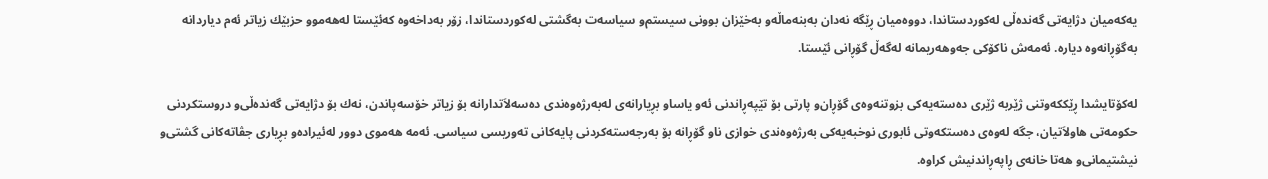یه‌كه‌میان دژایه‌تی‌ گه‌نده‌ڵی‌ له‌كوردستاندا، دووه‌میان ڕێگه‌ نه‌دان به‌بنه‌ماڵه‌‌و به‌خێزان بوونی‌ سیستم‌و سیاسه‌ت به‌گشتی‌ له‌كوردستاندا، زۆر به‌داخه‌وه‌ كه‌ئێستا له‌هه‌موو حزبێك زیاتر ئه‌م دیاردانه‌ به‌گۆڕانه‌وه‌ دیاره‌. ئه‌مه‌ش ناكۆكی‌ جه‌وهه‌ریمانه‌ له‌گه‌ڵ گۆڕانی‌ ئێستا.

له‌كۆتایشدا ڕێككه‌وتنی‌ ژێربه‌ ژێری‌ ده‌سته‌یه‌كی‌ بزوتنه‌وه‌ی‌ گۆڕان‌و پارتی‌ بۆ تێپه‌ڕاندنی‌ ئه‌و یاسا‌و بڕیارانه‌ی‌ له‌به‌رژه‌وه‌ندی‌ ده‌سه‌لاَتدارانه‌ بۆ زیاتر خۆسه‌پاندن، نه‌ك بۆ دژایه‌تی‌ گه‌نده‌ڵی‌‌و دروستكردنی‌ حكومه‌تی‌ هاولاَتیان، جگه‌ له‌وه‌ی‌ ده‌ستكه‌وتی‌ ئابوری‌ نوخبه‌یه‌كی‌ به‌رژه‌وه‌ندی‌ خوازی‌ ناو گۆڕانه‌ بۆ به‌رجه‌سته‌كردنی‌ پایه‌كانی‌ ته‌وریسی‌ سیاسی‌. ئه‌مه‌ هه‌موی‌ دوور له‌ئیراده‌‌و بڕیاری‌ جڤاته‌كانی‌ گشتی‌‌و نیشتیمانی‌‌و هه‌تا خانه‌ی‌ ڕاپه‌ڕاندنیش كراوه‌.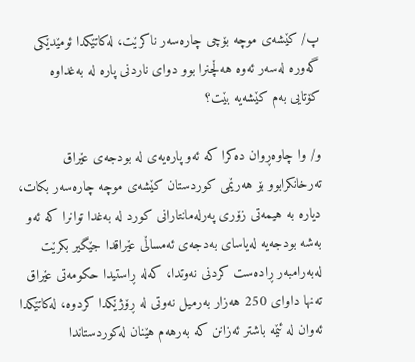پ/ كێشه‌ی‌ موچه‌ بۆچی‌ چاره‌سه‌ر ناكرێت، له‌كاتێكدا ئومێدێكی‌ گه‌وره‌ له‌سه‌ر ئه‌وه‌ هه‌ڵچنرا بوو دوای‌ ناردنی‌ پاره‌ له‌ به‌غداوه‌ كۆتایی‌ به‌م كێشه‌یه‌ بێت؟

و/ وا چاوه‌ڕوان ده‌كرا كه‌ ئه‌و پاره‌یه‌ی‌ له‌ بودجه‌ی‌ عێراق ته‌رخانكرابوو بۆ هه‌رێمی‌ كوردستان كێشه‌ی‌ موچه‌ چاره‌سه‌ر بكات، دیاره‌ به‌ هیمه‌تی‌ زۆری‌ په‌رله‌مانتارانی‌ كورد له‌ به‌غدا توانرا كه‌ ئه‌و به‌شه‌ بودجه‌یه‌ له‌یاسای‌ به‌دجه‌ی‌ ئه‌مساڵی‌ عێراقدا جێگیر بكرێت له‌به‌رامبه‌ر ڕاده‌ست كردنی‌ نه‌وتدا، كه‌له‌ ڕاستیدا حكومه‌تی‌ عێراق ته‌نها داوای‌ 250 هه‌زار به‌رمیل نه‌وتی‌ له‌ ڕۆژێكدا كردوه‌، له‌كاتێكدا ئه‌وان له‌ ئێمه‌ باشتر ئه‌زانن كه‌ به‌رهه‌م هێنان له‌كوردستاندا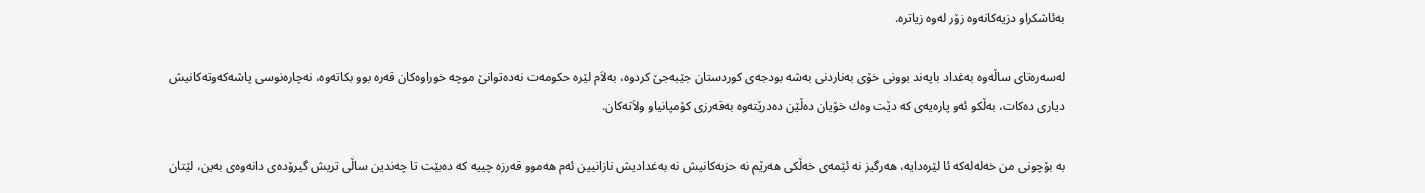به‌ئاشكرا‌و دزیه‌كانه‌وه‌ زۆر له‌وه‌ زیاتره‌.

له‌سه‌ره‌تای‌ ساڵه‌وه‌ به‌غداد باپه‌ند بوونی‌ خۆی‌ به‌ناردنی‌ به‌شه‌ بودجه‌ی‌ كوردستان جێبه‌جێ‌ كردوه‌، به‌لاَم لێره‌ حكومه‌ت نه‌ده‌توانێ‌ موچه‌ خوراوه‌كان قه‌ره‌ بوو بكاته‌وه‌، نه‌چاره‌نوسی‌ پاشه‌كه‌وته‌كانیش دیاری‌ ده‌كات، به‌ڵكو ئه‌و پاره‌یه‌ی‌ كه‌ دێت وه‌ك خۆیان ده‌ڵێن ده‌درێته‌وه‌ به‌قه‌رزی‌ كۆمپانیا‌و ولاَته‌كان.

به‌ بۆچونی‌ من خه‌له‌له‌كه‌ ئا لێره‌دایه‌، هه‌رگیز نه‌ ئێمه‌ی‌ خه‌ڵكی‌ هه‌رێم نه‌ حزبه‌كانیش نه‌ به‌غدادیش نازانیین ئه‌م هه‌موو قه‌رزه‌ چییه‌ كه‌ ده‌بێت تا چه‌ندین ساڵی‌ تریش گیرۆده‌ی‌ دانه‌وه‌ی‌ به‌ین، لێتان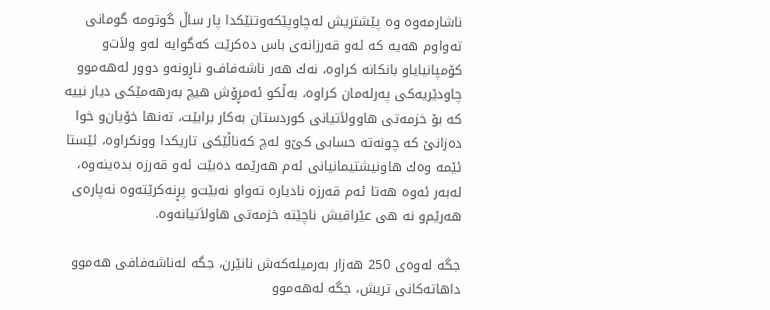ناشارمه‌وه‌ وه‌ پێشتریش له‌چاوپێكه‌وتنێكدا پار ساڵ گوتومه‌ گومانی‌ ته‌واوم هه‌یه‌ كه‌ ئه‌و قه‌رزانه‌ی‌ باس ده‌كرێت كه‌گوایه‌ له‌و ولاَت‌و كۆمپانیایا‌و بانكانه‌ كراوه‌، نه‌ك هه‌ر ناشه‌فاف‌و ناڕونه‌‌و دوور له‌هه‌موو چاودێریه‌كی‌ په‌رله‌مان كراوه‌، به‌ڵكو ئه‌مڕۆش هیچ به‌رهه‌مێكی‌ دیار نییه‌ كه‌ بۆ خزمه‌تی‌ هاوولاَتیانی‌ كوردستان به‌كار برابێت، ته‌نها خۆیان‌و خوا ده‌زانێ‌ كه‌ چونه‌ته‌ حسابی‌ كێ‌‌و له‌چ كه‌ناڵێكی‌ تاریكدا وونكراوه‌، ئێستا ئێمه‌ وه‌ك هاونیشتیمانیانی‌ ئه‌م هه‌رێمه‌ ده‌بێت ئه‌و قه‌رزه‌ بده‌ینه‌وه‌، له‌به‌ر ئه‌وه‌ هه‌تا ئه‌م قه‌رزه‌ نادیاره‌ ته‌واو نه‌بێت‌و پڕنه‌كرێته‌وه‌ نه‌پاره‌ی‌ هه‌رێم‌و نه‌ هی‌ عێراقیش ناچێته‌ خزمه‌تی‌ هاولاَتیانه‌وه‌.

جگه‌ له‌وه‌ی‌ 250 هه‌زار به‌رمیله‌كه‌ش نانێرن، جگه‌ له‌ناشه‌فافی‌ هه‌موو داهاته‌كانی‌ تریش، جگه‌ له‌هه‌موو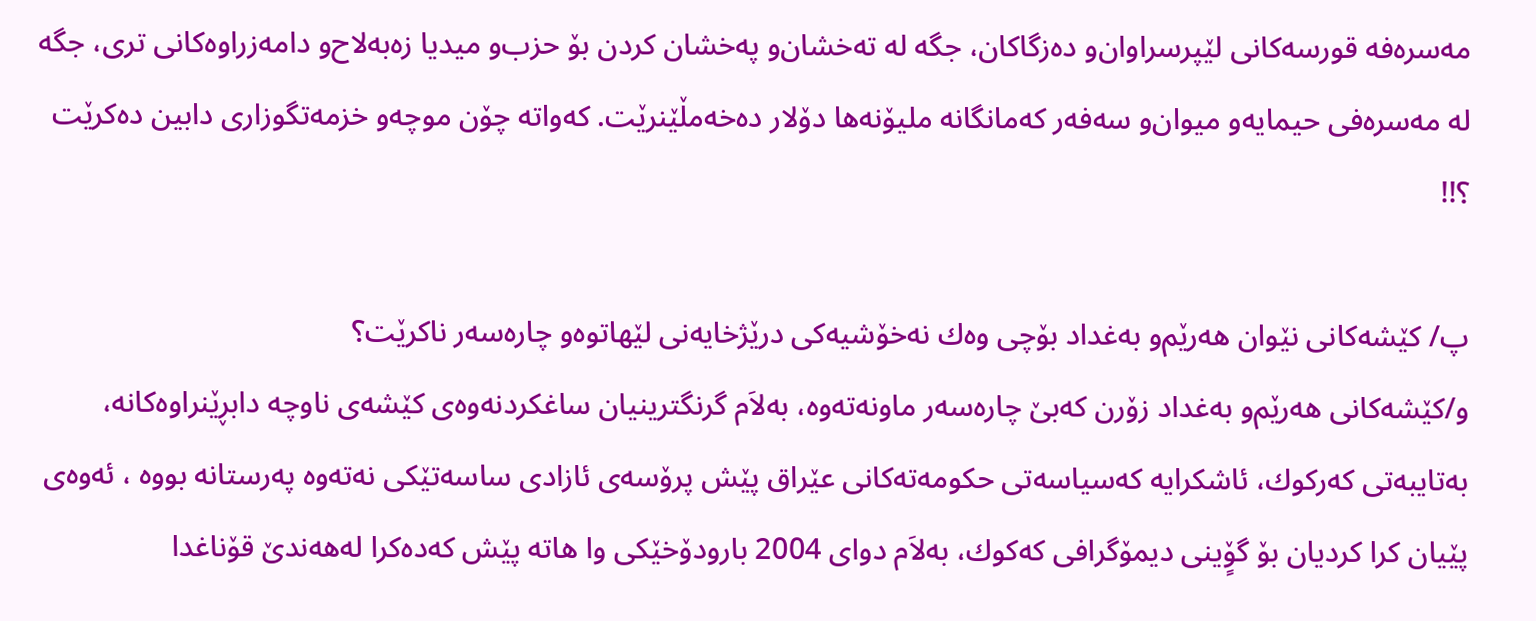مه‌سره‌فه‌ قورسه‌كانی‌ لێپرسراوان‌و ده‌زگاكان، جگه‌ له‌ ته‌خشان‌و په‌خشان كردن بۆ حزب‌و میدیا زه‌به‌لاح‌و دامه‌زراوه‌كانی‌ تری‌، جگه‌ له‌ مه‌سره‌فی‌ حیمایه‌‌و میوان‌و سه‌فه‌ر كه‌مانگانه‌ ملیۆنه‌ها دۆلار ده‌خه‌مڵێنرێت. كه‌واته‌ چۆن موچه‌‌و خزمه‌تگوزاری‌ دابین ده‌كرێت ؟!!

پ/ كێشه‌كانی‌ نێوان هه‌رێم‌و به‌غداد بۆچی‌ وه‌ك نه‌خۆشیه‌كی‌ درێژخایه‌نی‌ لێهاتوه‌‌و چاره‌سه‌ر ناكرێت؟
و/كێشه‌كانی‌ هه‌رێم‌و به‌غداد زۆرن كه‌بێ‌ چاره‌سه‌ر ماونه‌ته‌وه‌، به‌لاَم گرنگترینیان ساغكردنه‌وه‌ی‌ كێشه‌ی‌ ناوچه‌ دابڕێنراوه‌كانه‌، به‌تایبه‌تی‌ كه‌ركوك، ئاشكرایه‌ كه‌سیاسه‌تی‌ حكومه‌ته‌كانی‌ عێراق پێش پرۆسه‌ی‌ ئازادی‌ ساسه‌تێكی‌ نه‌ته‌وه‌ په‌رستانه‌ بووه‌ ، ئه‌وه‌ی‌ پێیان كرا كردیان بۆ گۆٍینی‌ دیمۆگرافی‌ كه‌كوك، به‌لاَم دوای‌ 2004 بارودۆخێكی‌ وا هاته‌ پێش كه‌ده‌كرا له‌هه‌ندێ‌ قۆناغدا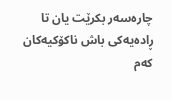چاره‌سه‌ر بكرێت یان تا ڕاده‌یه‌كی‌ باش ناكۆكیه‌كان كه‌م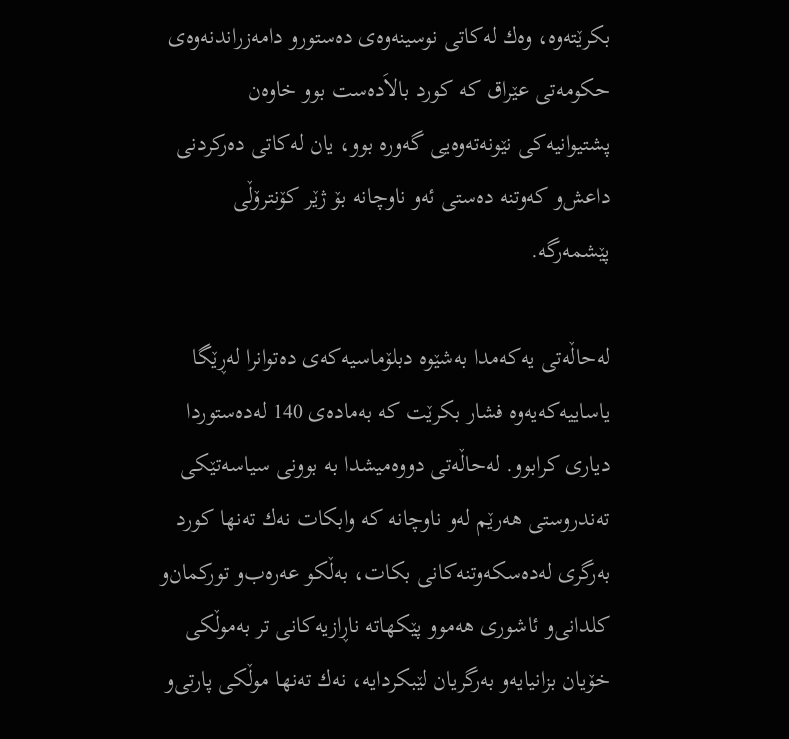بكرێته‌وه‌، وه‌ك له‌كاتی‌ نوسینه‌وه‌ی‌ ده‌ستور‌و دامه‌زراندنه‌وه‌ی‌ حكومه‌تی‌ عێراق كه‌ كورد بالاَده‌ست بوو خاوه‌ن پشتیوانیه‌كی‌ نێونه‌ته‌وه‌یی‌ گه‌وره‌ بوو، یان له‌كاتی‌ ده‌ركردنی‌ داعش‌و كه‌وتنه‌ ده‌ستی‌ ئه‌و ناوچانه‌ بۆ ژێر كۆنترۆڵی‌ پێشمه‌رگه‌.

له‌حاڵه‌تی‌ یه‌كه‌مدا به‌شێوه‌ دبلۆماسیه‌كه‌ی‌ ده‌توانرا له‌ڕێگا یاساییه‌كه‌یه‌وه‌ فشار بكرێت كه‌ به‌ماده‌ی‌ 140 له‌ده‌ستوردا دیاری‌ كرابوو. له‌حاڵه‌تی‌ دووه‌میشدا به‌ بوونی‌ سیاسه‌تێكی‌ ته‌ندروستی‌ هه‌رێم له‌و ناوچانه‌ كه‌ وابكات نه‌ك ته‌نها كورد به‌رگری‌ له‌ده‌سكه‌وتنه‌كانی‌ بكات، به‌ڵكو عه‌ره‌ب‌و توركمان‌و كلدانی‌‌و ئاشوری‌ هه‌موو پێكهاته‌ ناڕازیه‌كانی‌ تر به‌موڵكی‌ خۆیان بزانیایه‌‌و به‌رگریان لێبكردایه‌، نه‌ك ته‌نها موڵكی‌ پارتی‌‌و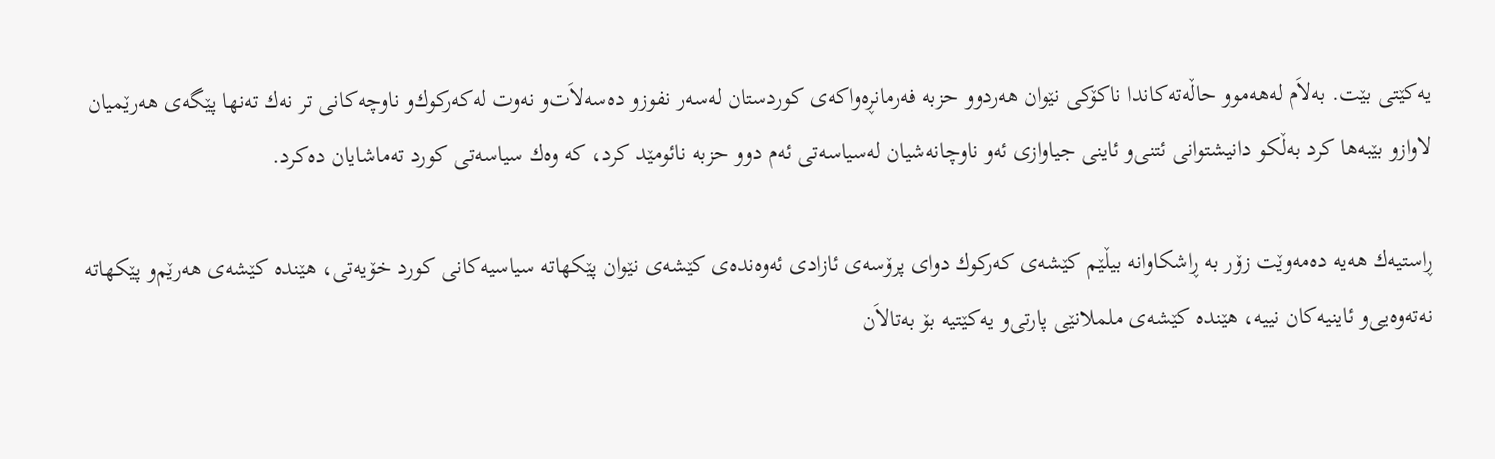یه‌كێتی‌ بێت. به‌لاَم له‌هه‌موو حاڵه‌ته‌كاندا ناكۆكی‌ نێوان هه‌ردوو حزبه‌ فه‌رمانڕه‌واكه‌ی‌ كوردستان له‌سه‌ر نفوز‌و ده‌سه‌لاَت‌و نه‌وت له‌كه‌ركوك‌و ناوچه‌كانی‌ تر نه‌ك ته‌نها پێگه‌ی‌ هه‌رێمیان لاواز‌و بێبه‌ها كرد به‌ڵكو دانیشتوانی‌ ئتنی‌‌و ئاینی‌ جیاوازی‌ ئه‌و ناوچانه‌شیان له‌سیاسه‌تی‌ ئه‌م دوو حزبه‌ نائومێد كرد، كه‌ وه‌ك سیاسه‌تی‌ كورد ته‌ماشایان ده‌كرد.

ڕاستیه‌ك هه‌یه‌ ده‌مه‌وێت زۆر به‌ ڕاشكاوانه‌ بیڵێم كێشه‌ی‌ كه‌ركوك دوای‌ پرۆسه‌ی‌ ئازادی‌ ئه‌وه‌نده‌ی‌ كێشه‌ی‌ نێوان پێكهاته‌ سیاسیه‌كانی‌ كورد خۆیه‌تی‌، هێنده‌ كێشه‌ی‌ هه‌رێم‌و پێكهاته‌ نه‌ته‌وه‌یی‌‌و ئاینیه‌كان نییه‌، هێنده‌ كێشه‌ی‌ ململانێی‌ پارتی‌‌و یه‌كێتیه‌ بۆ به‌تالاَن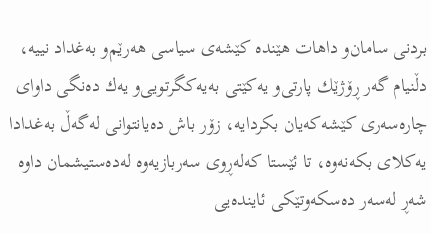بردنی‌ سامان‌و داهات هێنده‌ كێشه‌ی‌ سیاسی‌ هه‌رێم‌و به‌غداد نییه‌، دڵنیام گه‌ر ڕۆژێك پارتی‌‌و یه‌كێتی‌ به‌یه‌كگرتویی‌‌و یه‌ك ده‌نگی‌ داوای‌ چاره‌سه‌ری‌ كێشه‌كه‌یان بكردایه‌، زۆر باش ده‌یانتوانی‌ له‌گه‌ڵ به‌غدادا یه‌كلای‌ بكه‌نه‌وه‌، تا ئێستا كه‌له‌ڕوی‌ سه‌ربازیه‌وه‌ له‌ده‌ستیشمان داوه‌ شه‌ڕ له‌سه‌ر ده‌سكه‌وتێكی‌ ئاینده‌یی‌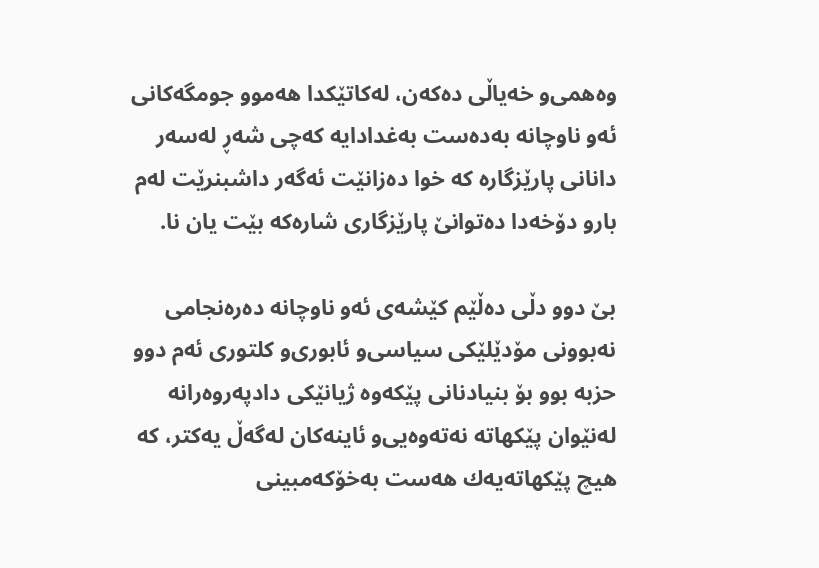وه‌همی‌‌و خه‌یاڵی‌ ده‌كه‌ن، له‌كاتێكدا هه‌موو جومگه‌كانی‌ ئه‌و ناوچانه‌ به‌ده‌ست به‌غدادایه‌ كه‌چی‌ شه‌ڕ له‌سه‌ر دانانی‌ پارێزگاره‌ كه‌ خوا ده‌زانێت ئه‌گه‌ر داشبنرێت له‌م بارو دۆخه‌دا ده‌توانێ‌ پارێزگاری‌ شاره‌كه‌ بێت یان نا.

بێ‌ دوو دڵی‌ ده‌ڵێم كێشه‌ی‌ ئه‌و ناوچانه‌ ده‌ره‌نجامی‌ نه‌بوونی‌ مۆدێلێكی‌ سیاسی‌‌و ئابوری‌‌و كلتوری‌ ئه‌م دوو حزبه‌ بوو بۆ بنیادنانی‌ پێكه‌وه‌ ژیانێكی‌ دادپه‌روه‌رانه‌ له‌نێوان پێكهاته‌ نه‌ته‌وه‌یی‌‌و ئاینه‌كان له‌گه‌ڵ یه‌كتر، كه‌ هیچ پێكهاته‌یه‌ك هه‌ست به‌خۆكه‌مبینی‌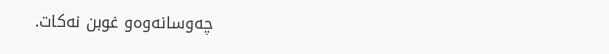چه‌وسانه‌وه‌‌و غوبن نه‌كات.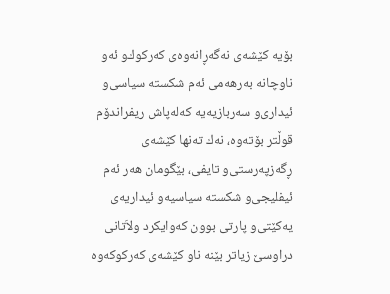بۆیه‌ كێشه‌ی‌ نه‌گه‌ڕانه‌وه‌ی‌ كه‌ركوك‌و ئه‌و ناوچانه‌ به‌رهه‌می‌ ئه‌م شكسته‌ سیاسی‌‌و ئیداری‌‌و سه‌ربازیه‌یه‌ كه‌له‌پاش ریفراندۆم قوڵتر بۆته‌وه‌، نه‌ك ته‌نها كێشه‌ی‌ ڕگه‌زپه‌رستی‌‌و تایفی‌، بێگومان هه‌ر ئه‌م ئیفلیجی‌‌و شكسته‌ سیاسیه‌‌و ئیداریه‌ی‌ یه‌كێتی‌‌و پارتی‌ بوون كه‌وایكرد ولاَتانی‌ دراوسێ‌ زیاتر بێنه‌ ناو كێشه‌ی‌ كه‌ركوكه‌وه‌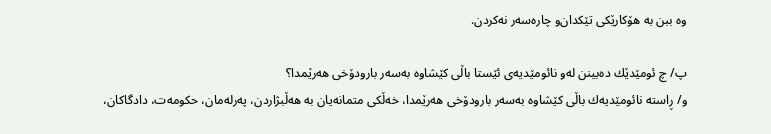وه‌ ببن به‌ هۆكارێكی‌ تێكدان‌و چاره‌سه‌ر نه‌كردن.

پ/ چ ئومێدێك ده‌بینن له‌و نائومێدیه‌ی‌ ئێستا باڵی‌ كێشاوه‌ به‌سه‌ر بارودۆخی‌ هه‌رێمدا؟
و/ ڕاسته‌ نائومێدیه‌ك باڵی‌ كێشاوه‌ به‌سه‌ر بارودۆخی‌ هه‌رێمدا، خه‌ڵكی‌ متمانه‌یان به‌ هه‌ڵبژاردن، په‌رله‌مان، حكومه‌ت، دادگاكان،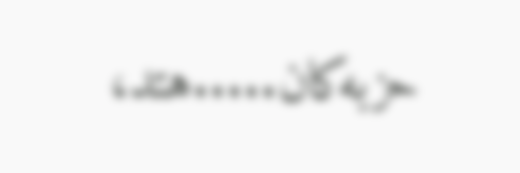حزبه‌كان.....هتد،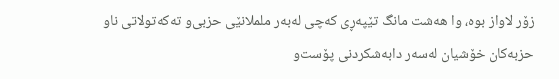زۆر لاواز بوه‌، وا هه‌شت مانگ تێپه‌ڕی‌ كه‌چی‌ له‌به‌ر ململانێی‌ حزبی‌‌و ته‌كه‌تولاتی‌ ناو حزبه‌كان خۆشیان له‌سه‌ر دابه‌شكردنی‌ پۆست‌و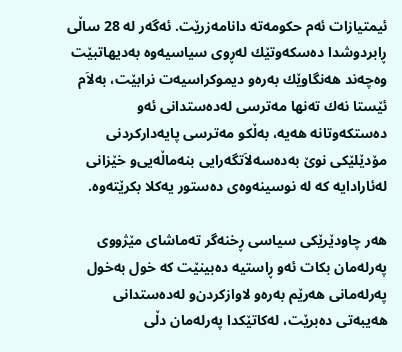ئیمتیازات ئه‌م حكومه‌ته‌ دانامه‌زرێت. ئه‌گه‌ر له‌ 28 ساڵی‌ ڕابردوشدا ده‌سكه‌وتێك له‌ڕوی‌ سیاسیه‌وه‌ به‌دیهاتبێت وه‌چه‌ند هه‌نگاوێك به‌ره‌و دیموكراسیه‌ت نرابێت، به‌لاَم ئێستا نه‌ك ته‌نها مه‌ترسی‌ له‌ده‌ستدانی‌ ئه‌و ده‌ستكه‌وتانه‌ هه‌یه‌، به‌ڵكو مه‌ترسی‌ پایه‌داركردنی‌ مۆدێلێكی‌ نوێ‌ به‌ده‌سه‌لاَتگه‌رایی‌ بنه‌ماڵه‌یی‌‌و خێزانی‌ له‌ئارادایه‌ كه‌ له‌ نوسینه‌وه‌ی‌ ده‌ستور یه‌كلا بكرێته‌وه‌.

هه‌ر چاودێرێكی‌ سیاسی‌ ڕخنه‌گر ته‌ماشای‌ مێژووی‌ په‌رله‌مان بكات ئه‌و ڕاستیه‌ ده‌بینێت كه‌ خول به‌خول په‌رله‌مانی‌ هه‌رێم به‌ره‌و لاوازكردن‌و له‌ده‌ستدانی‌ هه‌یبه‌تی‌ ده‌برێت، له‌كاتێكدا په‌رله‌مان دڵی‌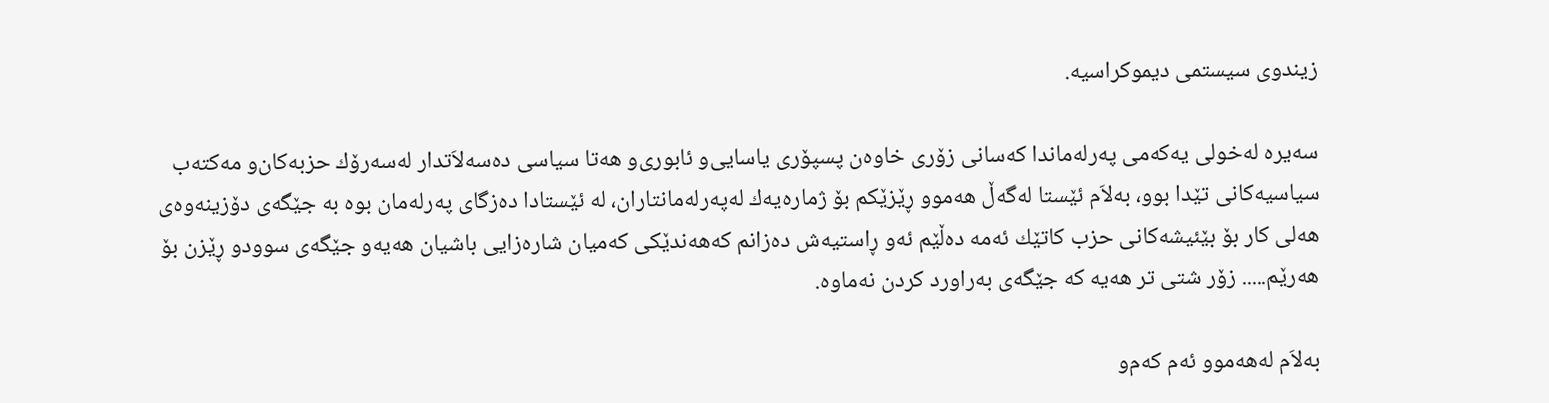زیندوی‌ سیستمی‌ دیموكراسیه‌.

سه‌یره‌ له‌خولی‌ یه‌كه‌می‌ په‌رله‌ماندا كه‌سانی‌ زۆری‌ خاوه‌ن پسپۆری‌ یاسایی‌‌و ئابوری‌‌و هه‌تا سیاسی‌ ده‌سه‌لاَتدار له‌سه‌رۆك حزبه‌كان‌و مه‌كته‌ب سیاسیه‌كانی‌ تێدا بوو، به‌لاَم ئێستا له‌گه‌ڵ هه‌موو ڕێزێكم بۆ ژماره‌یه‌ك له‌په‌رله‌مانتاران، له‌ ئێستادا ده‌زگای‌ په‌رله‌مان بوه‌ به‌ جێگه‌ی‌ دۆزینه‌وه‌ی‌ هه‌لی‌ كار بۆ بێئیشه‌كانی‌ حزب كاتێك ئه‌مه‌ ده‌ڵێم ئه‌و ڕاستیه‌ش ده‌زانم كه‌هه‌ندێكی‌ كه‌میان شاره‌زایی‌ باشیان هه‌یه‌‌و جێگه‌ی‌ سوود‌و ڕێزن بۆ هه‌رێم..... زۆر شتی‌ تر هه‌یه‌ كه‌ جێگه‌ی‌ به‌راورد كردن نه‌ماوه‌.

به‌لاَم له‌هه‌موو ئه‌م كه‌م‌و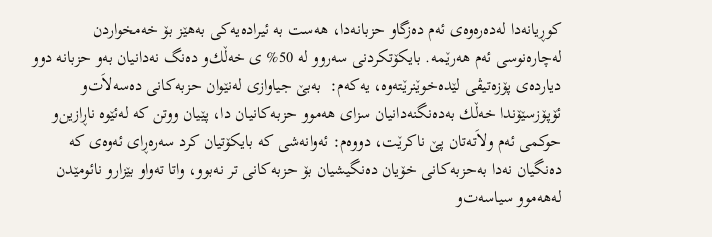كوڕیانه‌دا له‌ده‌ره‌وه‌ی‌ ئه‌م ده‌زگا‌و حزبانه‌دا، هه‌ست به‌ ئیراده‌یه‌كی‌ به‌هێز بۆ خه‌مخواردن له‌چاره‌نوسی‌ ئه‌م هه‌رێمه‌. بایكۆتكردنی‌ سه‌روو له‌ 50% ی‌ خه‌ڵك‌و ده‌نگ نه‌دانیان به‌و حزبانه‌ دوو دیارده‌ی‌ پۆزه‌تیڤی‌ لێده‌خوێنرێته‌وه‌، یه‌كه‌م:  به‌بێ‌ جیاوازی‌ له‌نێوان حزبه‌كانی‌ ده‌سه‌لاَت‌و ئۆپۆزسێۆندا خه‌ڵك به‌ده‌نگنه‌دانیان سزای‌ هه‌موو حزبه‌كانیان دا، پێیان ووتن كه‌ له‌ئێوه‌ ناڕازین‌و حوكمی‌ ئه‌م ولاَته‌تان پێ‌ ناكرێت، دووه‌م: ئه‌وانه‌شی‌ كه‌ بایكۆتیان كرد سه‌ره‌ڕای‌ ئه‌وه‌ی‌ كه‌ ده‌نگیان نه‌دا به‌حزبه‌كانی‌ خۆیان ده‌نگیشیان بۆ حزبه‌كانی‌ تر نه‌بوو، واتا ته‌واو بێزار‌و نائومێدن له‌هه‌موو سیاسه‌ت‌و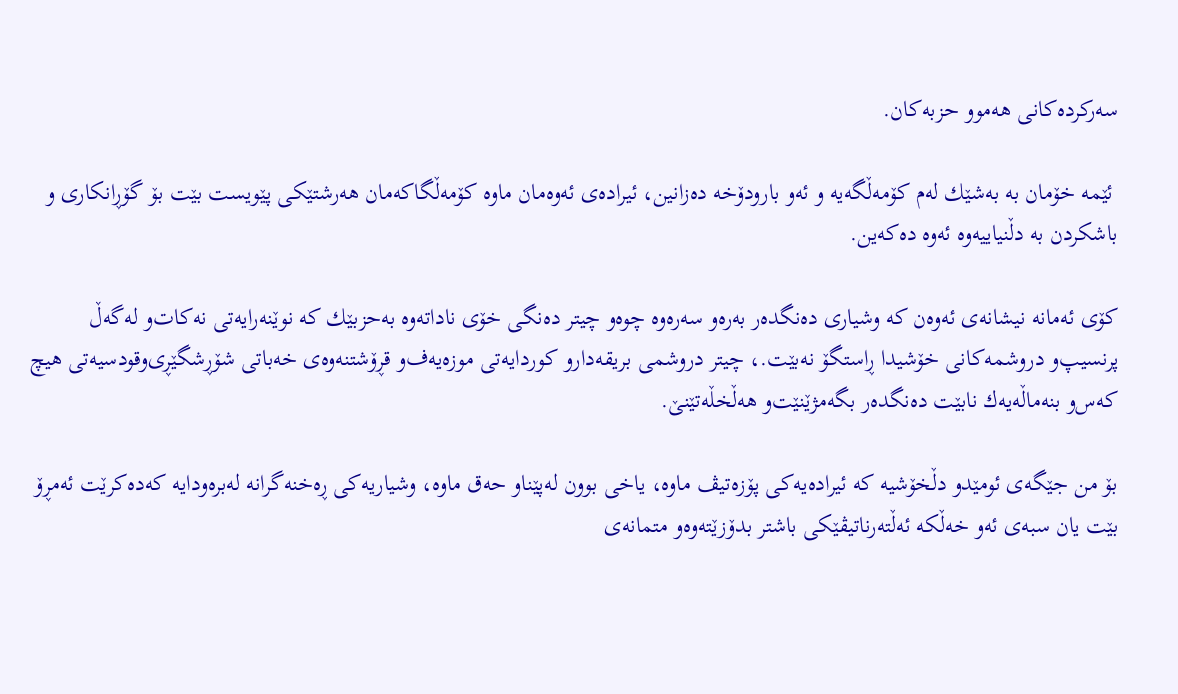سه‌ركرده‌كانی‌ هه‌موو حزبه‌كان.

 ئێمه‌ خۆمان به‌ به‌شێك له‌م كۆمه‌ڵگه‌یه‌ و ئه‌و بارودۆخه‌ ده‌زانین، ئیراده‌ی ئه‌وه‌مان ماوه‌ كۆمه‌ڵگاكه‌مان هه‌رشتێكی پێویست بێت بۆ گۆڕانكاری و باشكردن به‌ دڵنیاییه‌وه‌ ئه‌وه‌ ده‌كه‌ین.

كۆی‌ ئه‌مانه‌ نیشانه‌ی‌ ئه‌وه‌ن كه‌ وشیاری‌ ده‌نگده‌ر به‌ره‌و سه‌ره‌وه‌ چوه‌‌و چیتر ده‌نگی‌ خۆی‌ ناداته‌وه‌ به‌حزبێك كه‌ نوێنه‌رایه‌تی‌ نه‌كات‌و له‌گه‌ڵ پرنسیپ‌و دروشمه‌كانی‌ خۆشیدا ڕاستگۆ نه‌بێت.، چیتر دروشمی‌ بریقه‌دارو كوردایه‌تی‌ موزه‌یه‌ف‌و قڕۆشتنه‌وه‌ی‌ خه‌باتی‌ شۆڕشگێڕی‌‌وقودسیه‌تی‌ هیچ كه‌س‌و بنه‌ماڵه‌یه‌ك نابێت ده‌نگده‌ر بگه‌مژێنێت‌و هه‌ڵخڵه‌تێنێ‌.

بۆ من جێگه‌ی‌ ئومێدو دڵخۆشیه‌ كه‌ ئیراده‌یه‌كی‌ پۆزه‌تیڤ ماوه‌، یاخی‌ بوون له‌پێناو حه‌ق ماوه‌، وشیاریه‌كی‌ ڕه‌خنه‌گرانه‌ له‌بره‌ودایه‌ كه‌ده‌كرێت ئه‌مڕۆ بێت یان سبه‌ی‌ ئه‌و خه‌ڵكه‌ ئه‌ڵته‌رناتیڤێكی‌ باشتر بدۆزێته‌وه‌‌و متمانه‌ی‌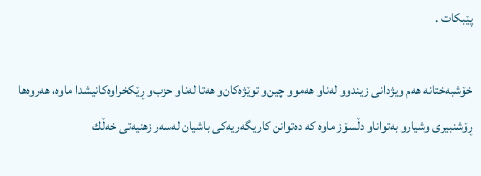پێبكات .

خۆشبه‌ختانه‌ هه‌م ویژدانی‌ زیندوو له‌ناو هه‌موو چین‌و توێژه‌كان‌و هه‌تا له‌ناو حزب‌و ڕێكخراوه‌كانیشدا ماوه‌، هه‌روه‌ها ڕۆشنبیری‌ وشیارو به‌توانا‌و دڵسۆز ماوه‌ كه‌ ده‌توانن كاریگه‌ریه‌كی‌ باشیان له‌سه‌ر زهنیه‌تی‌ خه‌ڵك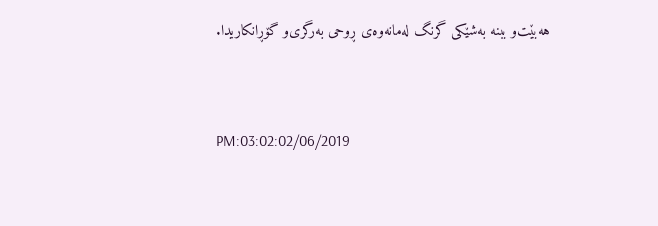هه‌بێت‌و ببنه‌ به‌شێكی‌ گرنگ له‌مانه‌وه‌ی‌ ڕوحی‌ به‌رگری‌‌و گۆڕانكاریدا.


PM:03:02:02/06/2019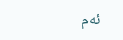ئه‌م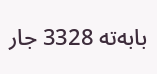بابه‌ته 3328 جار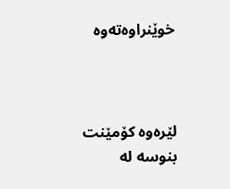خوێنراوه‌ته‌وه‌‌



لێرەوە کۆمێنت بنوسە لە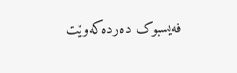فەیسبوک دەردەکەوێت